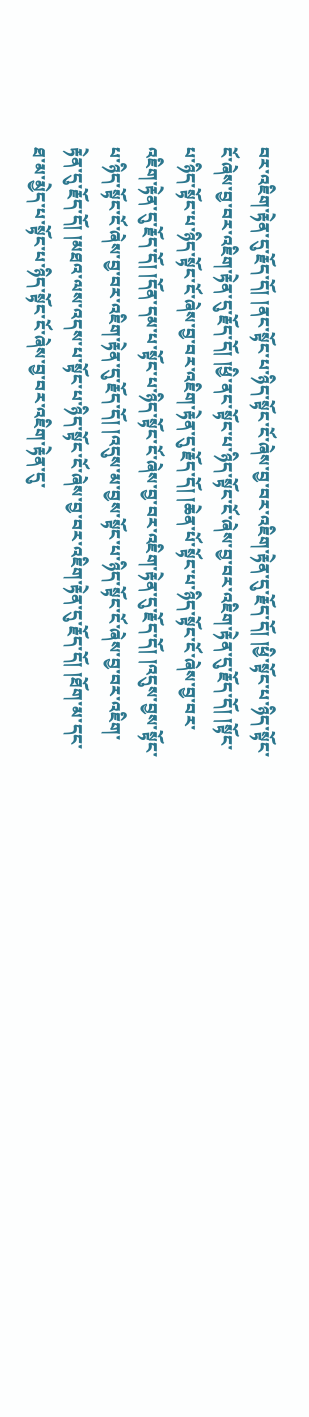བར་འཇིག་རྟེན་དུ་རྗོད་དོ། །ནང་སྟོང་པ་ཉིད་སྟོང་ངོ་ཞེས་བྱ་བར་འཇིག་རྟེན་དུ་རྗོད་དོ། །ཕྱི་སྟོང་པ་ཉིད་སྟོང་ངོ་ཞེས་བྱ་བར་འཇིག་རྟེན་དུ་རྗོད་དོ། །ཕྱི་ནང་སྟོང་པ་ཉིད་སྟོང་ངོ་ཞེས་བྱ་བར་འཇིག་རྟེན་དུ་རྗོད་དོ། །སྟོང་པ་ཉིད་སྟོང་པ་ཉིད་སྟོང་ངོ་ཞེས་བྱ་བར་འཇིག་རྟེན་དུ་རྗོད་དོ། །ཆེན་པོ་སྟོང་པ་ཉིད་སྟོང་ངོ་ཞེས་བྱ་བར་འཇིག་རྟེན་དུ་རྗོད་དོ། །དོན་དམ་པ་སྟོང་པ་ཉིད་སྟོང་ངོ་ཞེས་བྱ་བར་འཇིག་རྟེན་དུ་རྗོད་དོ། །འདུས་བྱས་སྟོང་པ་ཉིད་སྟོང་ངོ་ཞེས་བྱ་བར་འཇིག་རྟེན་དུ་རྗོད་དོ། །འདུས་མ་བྱས་སྟོང་པ་ཉིད་སྟོང་ངོ་ཞེས་བྱ་བར་འཇིག་རྟེན་དུ་རྗོད་དོ། །མཐའ་ལས་འདས་པ་སྟོང་པ་ཉིད་སྟོང་ངོ་ཞེས་བྱ་བར་འཇིག་རྟེན་དུ་རྗོད་དོ། །ཐོག་མ་དང་ཐ་མ་མྱེད་པ་སྟོང་པ་ཉིད་སྟོང་ངོ་ཞེས་བྱ་བར་འཇིག་རྟེན་དུ་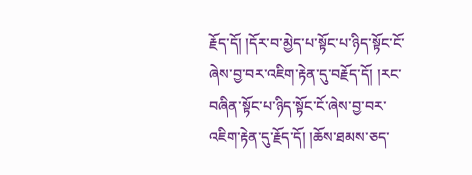རྗོད་དོ། །དོར་བ་མྱེད་པ་སྟོང་པ་ཉིད་སྟོང་ངོ་ཞེས་བྱ་བར་འཇིག་རྟེན་དུ་བརྗོད་དོ། །རང་བཞིན་སྟོང་པ་ཉིད་སྟོང་ངོ་ཞེས་བྱ་བར་འཇིག་རྟེན་དུ་རྗོད་དོ། །ཆོས་ཐམས་ཅད་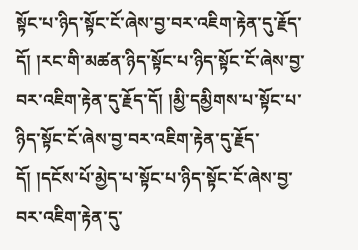སྟོང་པ་ཉིད་སྟོང་ངོ་ཞེས་བྱ་བར་འཇིག་རྟེན་དུ་རྗོད་དོ། །རང་གི་མཚན་ཉིད་སྟོང་པ་ཉིད་སྟོང་ངོ་ཞེས་བྱ་བར་འཇིག་རྟེན་དུ་རྗོད་དོ། །མྱི་དམྱིགས་པ་སྟོང་པ་ཉིད་སྟོང་ངོ་ཞེས་བྱ་བར་འཇིག་རྟེན་དུ་རྗོད་དོ། །དངོས་པོ་མྱེད་པ་སྟོང་པ་ཉིད་སྟོང་ངོ་ཞེས་བྱ་བར་འཇིག་རྟེན་དུ་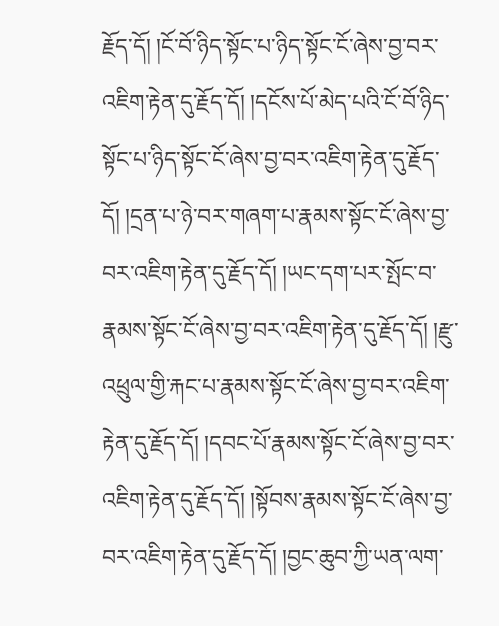རྗོད་དོ། །ངོ་བོ་ཉིད་སྟོང་པ་ཉིད་སྟོང་ངོ་ཞེས་བྱ་བར་འཇིག་རྟེན་དུ་རྗོད་དོ། །དངོས་པོ་མེད་པའི་ངོ་བོ་ཉིད་སྟོང་པ་ཉིད་སྟོང་ངོ་ཞེས་བྱ་བར་འཇིག་རྟེན་དུ་རྗོད་དོ། །དྲན་པ་ཉེ་བར་གཞག་པ་རྣམས་སྟོང་ངོ་ཞེས་བྱ་བར་འཇིག་རྟེན་དུ་རྗོད་དོ། །ཡང་དག་པར་སྤོང་བ་རྣམས་སྟོང་ངོ་ཞེས་བྱ་བར་འཇིག་རྟེན་དུ་རྗོད་དོ། །རྫུ་འཕྲུལ་གྱི་རྐང་པ་རྣམས་སྟོང་ངོ་ཞེས་བྱ་བར་འཇིག་རྟེན་དུ་རྗོད་དོ། །དབང་པོ་རྣམས་སྟོང་ངོ་ཞེས་བྱ་བར་འཇིག་རྟེན་དུ་རྗོད་དོ། །སྟོབས་རྣམས་སྟོང་ངོ་ཞེས་བྱ་བར་འཇིག་རྟེན་དུ་རྗོད་དོ། །བྱང་ཆུབ་ཀྱི་ཡན་ལག་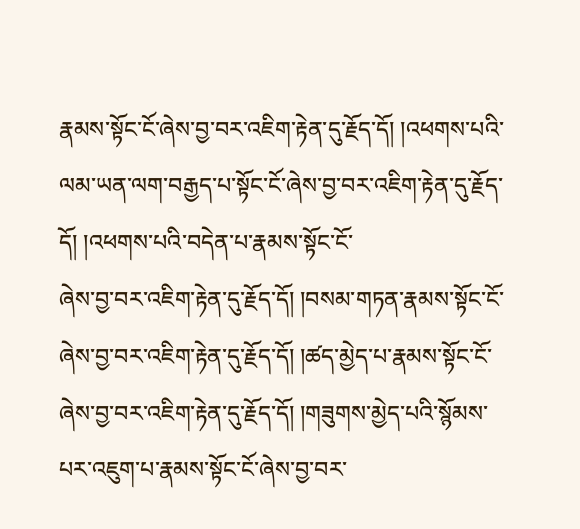རྣམས་སྟོང་ངོ་ཞེས་བྱ་བར་འཇིག་རྟེན་དུ་རྗོད་དོ། །འཕགས་པའི་ལམ་ཡན་ལག་བརྒྱད་པ་སྟོང་ངོ་ཞེས་བྱ་བར་འཇིག་རྟེན་དུ་རྗོད་དོ། །འཕགས་པའི་བདེན་པ་རྣམས་སྟོང་ངོ་
ཞེས་བྱ་བར་འཇིག་རྟེན་དུ་རྗོད་དོ། །བསམ་གཏན་རྣམས་སྟོང་ངོ་ཞེས་བྱ་བར་འཇིག་རྟེན་དུ་རྗོད་དོ། །ཚད་མྱེད་པ་རྣམས་སྟོང་ངོ་ཞེས་བྱ་བར་འཇིག་རྟེན་དུ་རྗོད་དོ། །གཟུགས་མྱེད་པའི་སྙོམས་པར་འཇུག་པ་རྣམས་སྟོང་ངོ་ཞེས་བྱ་བར་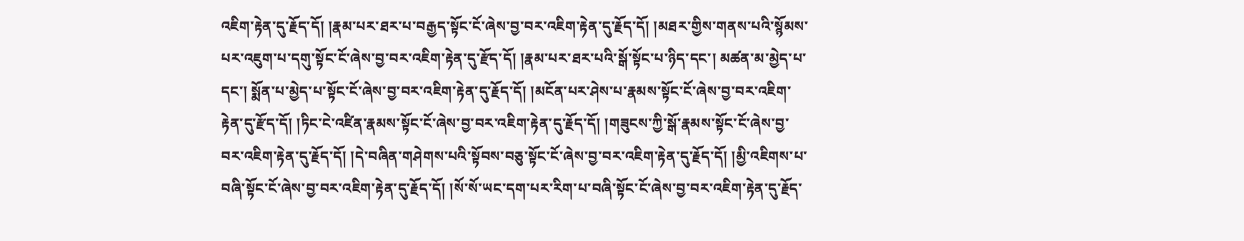འཇིག་རྟེན་དུ་རྗོད་དོ། །རྣམ་པར་ཐར་པ་བརྒྱད་སྟོང་ངོ་ཞེས་བྱ་བར་འཇིག་རྟེན་དུ་རྗོད་དོ། །མཐར་གྱིས་གནས་པའི་སྙོམས་པར་འཇུག་པ་དགུ་སྟོང་ངོ་ཞེས་བྱ་བར་འཇིག་རྟེན་དུ་རྫོད་དོ། །རྣམ་པར་ཐར་པའི་སྒོ་སྟོང་པ་ཉིད་དང་། མཚན་མ་མྱེད་པ་དང་། སྨོན་པ་མྱེད་པ་སྟོང་ངོ་ཞེས་བྱ་བར་འཇིག་རྟེན་དུ་རྗོད་དོ། །མངོན་པར་ཤེས་པ་རྣམས་སྟོང་ངོ་ཞེས་བྱ་བར་འཇིག་རྟེན་དུ་རྫོད་དོ། །ཏིང་ངེ་འཛིན་རྣམས་སྟོང་ངོ་ཞེས་བྱ་བར་འཇིག་རྟེན་དུ་རྗོད་དོ། །གཟུངས་ཀྱི་སྒོ་རྣམས་སྟོང་ངོ་ཞེས་བྱ་བར་འཇིག་རྟེན་དུ་རྗོད་དོ། །དེ་བཞིན་གཤེགས་པའི་སྟོབས་བཅུ་སྟོང་ངོ་ཞེས་བྱ་བར་འཇིག་རྟེན་དུ་རྗོད་དོ། །མྱི་འཇིགས་པ་བཞི་སྟོང་ངོ་ཞེས་བྱ་བར་འཇིག་རྟེན་དུ་རྗོད་དོ། །སོ་སོ་ཡང་དག་པར་རིག་པ་བཞི་སྟོང་ངོ་ཞེས་བྱ་བར་འཇིག་རྟེན་དུ་རྗོད་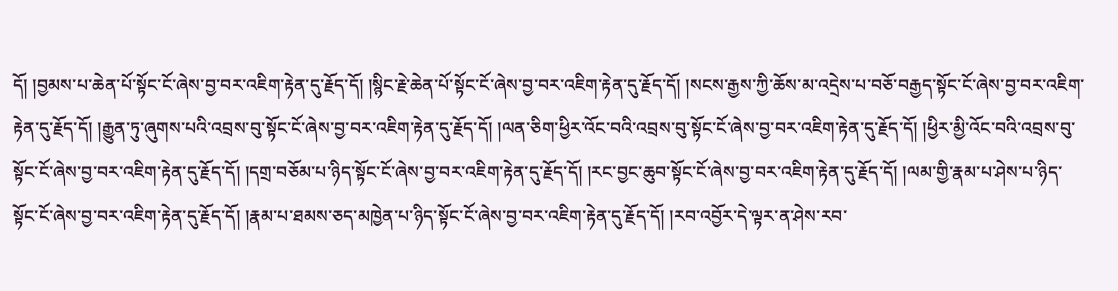དོ། །བྱམས་པ་ཆེན་པོ་སྟོང་ངོ་ཞེས་བྱ་བར་འཇིག་རྟེན་དུ་རྗོད་དོ། །སྙིང་རྗེ་ཆེན་པོ་སྟོང་ངོ་ཞེས་བྱ་བར་འཇིག་རྟེན་དུ་རྗོད་དོ། །སངས་རྒྱས་ཀྱི་ཆོས་མ་འདྲེས་པ་བཅོ་བརྒྱད་སྟོང་ངོ་ཞེས་བྱ་བར་འཇིག་རྟེན་དུ་རྗོད་དོ། །རྒྱུན་ཏུ་ཞུགས་པའི་འབྲས་བུ་སྟོང་ངོ་ཞེས་བྱ་བར་འཇིག་རྟེན་དུ་རྗོད་དོ། །ལན་ཅིག་ཕྱིར་འོང་བའི་འབྲས་བུ་སྟོང་ངོ་ཞེས་བྱ་བར་འཇིག་རྟེན་དུ་རྗོད་དོ། །ཕྱིར་མྱི་འོང་བའི་འབྲས་བུ་སྟོང་ངོ་ཞེས་བྱ་བར་འཇིག་རྟེན་དུ་རྗོད་དོ། །དགྲ་བཅོམ་པ་ཉིད་སྟོང་ངོ་ཞེས་བྱ་བར་འཇིག་རྟེན་དུ་རྗོད་དོ། །རང་བྱང་ཆུབ་སྟོང་ངོ་ཞེས་བྱ་བར་འཇིག་རྟེན་དུ་རྗོད་དོ། །ལམ་གྱི་རྣམ་པ་ཤེས་པ་ཉིད་སྟོང་ངོ་ཞེས་བྱ་བར་འཇིག་རྟེན་དུ་རྗོད་དོ། །རྣམ་པ་ཐམས་ཅད་མཁྱེན་པ་ཉིད་སྟོང་ངོ་ཞེས་བྱ་བར་འཇིག་རྟེན་དུ་རྗོད་དོ། །རབ་འབྱོར་དེ་ལྟར་ན་ཤེས་རབ་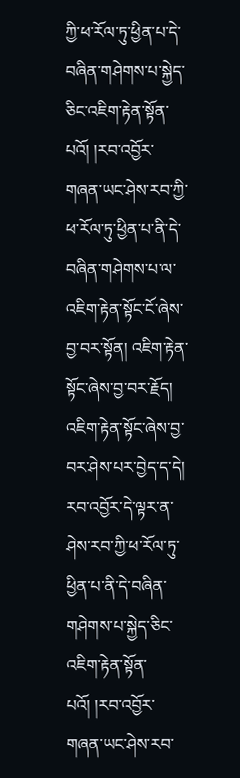ཀྱི་ཕ་རོལ་ཏུ་ཕྱིན་པ་དེ་བཞིན་གཤེགས་པ་སྐྱེད་ཅིང་འཇིག་རྟེན་སྟོན་པའོ། །རབ་འབྱོར་
གཞན་ཡང་ཤེས་རབ་ཀྱི་ཕ་རོལ་ཏུ་ཕྱིན་པ་ནི་དེ་བཞིན་གཤེགས་པ་ལ་འཇིག་རྟེན་སྟོང་ངོ་ཞེས་བྱ་བར་སྟོན། འཇིག་རྟེན་སྟོང་ཞེས་བྱ་བར་རྗོད། འཇིག་རྟེན་སྟོང་ཞེས་བྱ་བར་ཤེས་པར་བྱེད་ད་དེ། རབ་འབྱོར་དེ་ལྟར་ན་ཤེས་རབ་ཀྱི་ཕ་རོལ་ཏུ་ཕྱིན་པ་ནི་དེ་བཞིན་གཤེགས་པ་སྐྱེད་ཅིང་འཇིག་རྟེན་སྟོན་པའོ། །རབ་འབྱོར་གཞན་ཡང་ཤེས་རབ་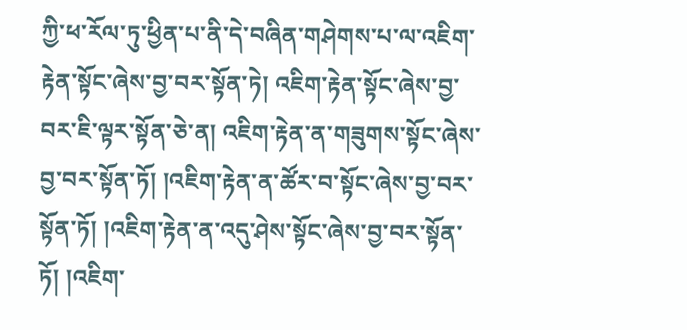ཀྱི་ཕ་རོལ་ཏུ་ཕྱིན་པ་ནི་དེ་བཞིན་གཤེགས་པ་ལ་འཇིག་རྟེན་སྟོང་ཞེས་བྱ་བར་སྟོན་ཏེ། འཇིག་རྟེན་སྟོང་ཞེས་བྱ་བར་ཇི་ལྟར་སྟོན་ཅེ་ན། འཇིག་རྟེན་ན་གཟུགས་སྟོང་ཞེས་བྱ་བར་སྟོན་ཏོ། །འཇིག་རྟེན་ན་ཚོར་བ་སྟོང་ཞེས་བྱ་བར་སྟོན་ཏོ། །འཇིག་རྟེན་ན་འདུ་ཤེས་སྟོང་ཞེས་བྱ་བར་སྟོན་ཏོ། །འཇིག་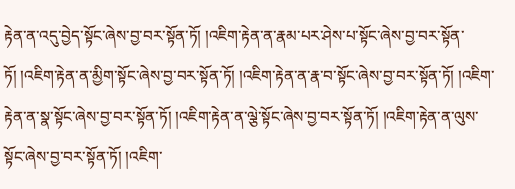རྟེན་ན་འདུ་བྱེད་སྟོང་ཞེས་བྱ་བར་སྟོན་ཏོ། །འཇིག་རྟེན་ན་རྣམ་པར་ཤེས་པ་སྟོང་ཞེས་བྱ་བར་སྟོན་ཏོ། །འཇིག་རྟེན་ན་མྱིག་སྟོང་ཞེས་བྱ་བར་སྟོན་ཏོ། །འཇིག་རྟེན་ན་རྣ་བ་སྟོང་ཞེས་བྱ་བར་སྟོན་ཏོ། །འཇིག་རྟེན་ན་སྣ་སྟོང་ཞེས་བྱ་བར་སྟོན་ཏོ། །འཇིག་རྟེན་ན་ལྕེ་སྟོང་ཞེས་བྱ་བར་སྟོན་ཏོ། །འཇིག་རྟེན་ན་ལུས་སྟོང་ཞེས་བྱ་བར་སྟོན་ཏོ། །འཇིག་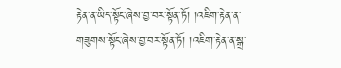རྟེན་ན་ཡིད་སྟོང་ཞེས་བྱ་བར་སྟོན་ཏོ། །འཇིག་རྟེན་ན་གཟུགས་སྟོང་ཞེས་བྱ་བར་སྟོན་ཏོ། །འཇིག་རྟེན་ན་སྒྲ་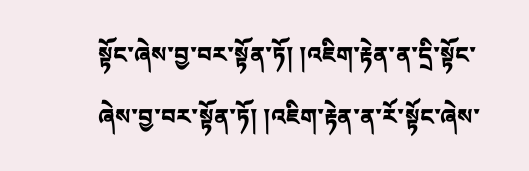སྟོང་ཞེས་བྱ་བར་སྟོན་ཏོ། །འཇིག་རྟེན་ན་དྲི་སྟོང་ཞེས་བྱ་བར་སྟོན་ཏོ། །འཇིག་རྟེན་ན་རོ་སྟོང་ཞེས་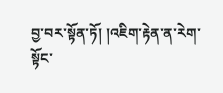བྱ་བར་སྟོན་ཏོ། །འཇིག་རྟེན་ན་རེག་སྟོང་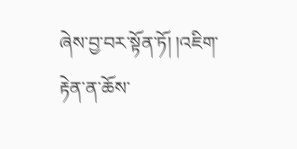ཞེས་བྱ་བར་སྟོན་ཏོ། །འཇིག་རྟེན་ན་ཆོས་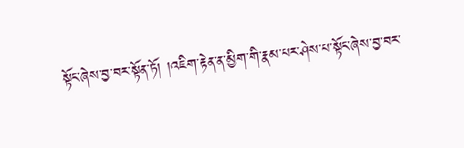སྟོང་ཞེས་བྱ་བར་སྟོན་ཏོ། །འཇིག་རྟེན་ན་མྱིག་གི་རྣམ་པར་ཤེས་པ་སྟོང་ཞེས་བྱ་བར་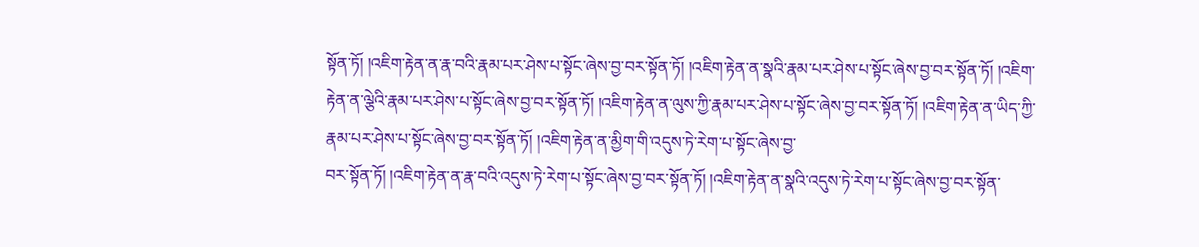སྟོན་ཏོ། །འཇིག་རྟེན་ན་རྣ་བའི་རྣམ་པར་ཤེས་པ་སྟོང་ཞེས་བྱ་བར་སྟོན་ཏོ། །འཇིག་རྟེན་ན་སྣའི་རྣམ་པར་ཤེས་པ་སྟོང་ཞེས་བྱ་བར་སྟོན་ཏོ། །འཇིག་རྟེན་ན་ལྕེའི་རྣམ་པར་ཤེས་པ་སྟོང་ཞེས་བྱ་བར་སྟོན་ཏོ། །འཇིག་རྟེན་ན་ལུས་ཀྱི་རྣམ་པར་ཤེས་པ་སྟོང་ཞེས་བྱ་བར་སྟོན་ཏོ། །འཇིག་རྟེན་ན་ཡིད་ཀྱི་རྣམ་པར་ཤེས་པ་སྟོང་ཞེས་བྱ་བར་སྟོན་ཏོ། །འཇིག་རྟེན་ན་མྱིག་གི་འདུས་ཏེ་རེག་པ་སྟོང་ཞེས་བྱ་
བར་སྟོན་ཏོ། །འཇིག་རྟེན་ན་རྣ་བའི་འདུས་ཏེ་རེག་པ་སྟོང་ཞེས་བྱ་བར་སྟོན་ཏོ། །འཇིག་རྟེན་ན་སྣའི་འདུས་ཏེ་རེག་པ་སྟོང་ཞེས་བྱ་བར་སྟོན་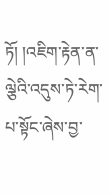ཏོ། །འཇིག་རྟེན་ན་ལྕེའི་འདུས་ཏེ་རེག་པ་སྟོང་ཞེས་བྱ་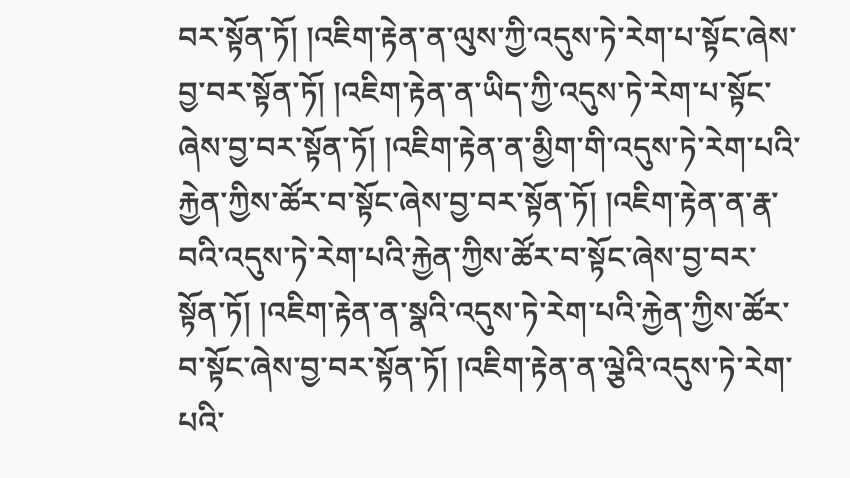བར་སྟོན་ཏོ། །འཇིག་རྟེན་ན་ལུས་ཀྱི་འདུས་ཏེ་རེག་པ་སྟོང་ཞེས་བྱ་བར་སྟོན་ཏོ། །འཇིག་རྟེན་ན་ཡིད་ཀྱི་འདུས་ཏེ་རེག་པ་སྟོང་ཞེས་བྱ་བར་སྟོན་ཏོ། །འཇིག་རྟེན་ན་མྱིག་གི་འདུས་ཏེ་རེག་པའི་རྐྱེན་ཀྱིས་ཚོར་བ་སྟོང་ཞེས་བྱ་བར་སྟོན་ཏོ། །འཇིག་རྟེན་ན་རྣ་བའི་འདུས་ཏེ་རེག་པའི་རྐྱེན་ཀྱིས་ཚོར་བ་སྟོང་ཞེས་བྱ་བར་སྟོན་ཏོ། །འཇིག་རྟེན་ན་སྣའི་འདུས་ཏེ་རེག་པའི་རྐྱེན་ཀྱིས་ཚོར་བ་སྟོང་ཞེས་བྱ་བར་སྟོན་ཏོ། །འཇིག་རྟེན་ན་ལྕེའི་འདུས་ཏེ་རེག་པའི་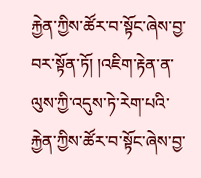རྐྱེན་ཀྱིས་ཚོར་བ་སྟོང་ཞེས་བྱ་བར་སྟོན་ཏོ། །འཇིག་རྟེན་ན་ལུས་ཀྱི་འདུས་ཏེ་རེག་པའི་རྐྱེན་ཀྱིས་ཚོར་བ་སྟོང་ཞེས་བྱ་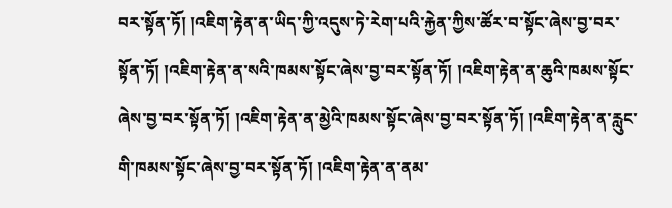བར་སྟོན་ཏོ། །འཇིག་རྟེན་ན་ཡིད་ཀྱི་འདུས་ཏེ་རེག་པའི་རྐྱེན་ཀྱིས་ཚོར་བ་སྟོང་ཞེས་བྱ་བར་སྟོན་ཏོ། །འཇིག་རྟེན་ན་སའི་ཁམས་སྟོང་ཞེས་བྱ་བར་སྟོན་ཏོ། །འཇིག་རྟེན་ན་ཆུའི་ཁམས་སྟོང་ཞེས་བྱ་བར་སྟོན་ཏོ། །འཇིག་རྟེན་ན་མྱེའི་ཁམས་སྟོང་ཞེས་བྱ་བར་སྟོན་ཏོ། །འཇིག་རྟེན་ན་རླུང་གི་ཁམས་སྟོང་ཞེས་བྱ་བར་སྟོན་ཏོ། །འཇིག་རྟེན་ན་ནམ་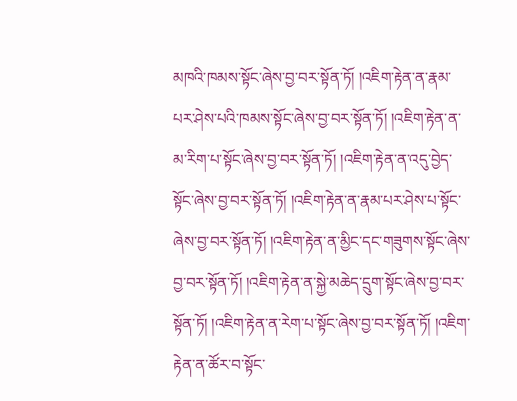མཁའི་ཁམས་སྟོང་ཞེས་བྱ་བར་སྟོན་ཏོ། །འཇིག་རྟེན་ན་རྣམ་པར་ཤེས་པའི་ཁམས་སྟོང་ཞེས་བྱ་བར་སྟོན་ཏོ། །འཇིག་རྟེན་ན་མ་རིག་པ་སྟོང་ཞེས་བྱ་བར་སྟོན་ཏོ། །འཇིག་རྟེན་ན་འདུ་བྱེད་སྟོང་ཞེས་བྱ་བར་སྟོན་ཏོ། །འཇིག་རྟེན་ན་རྣམ་པར་ཤེས་པ་སྟོང་ཞེས་བྱ་བར་སྟོན་ཏོ། །འཇིག་རྟེན་ན་མྱིང་དང་གཟུགས་སྟོང་ཞེས་བྱ་བར་སྟོན་ཏོ། །འཇིག་རྟེན་ན་སྐྱེ་མཆེད་དྲུག་སྟོང་ཞེས་བྱ་བར་སྟོན་ཏོ། །འཇིག་རྟེན་ན་རེག་པ་སྟོང་ཞེས་བྱ་བར་སྟོན་ཏོ། །འཇིག་རྟེན་ན་ཚོར་བ་སྟོང་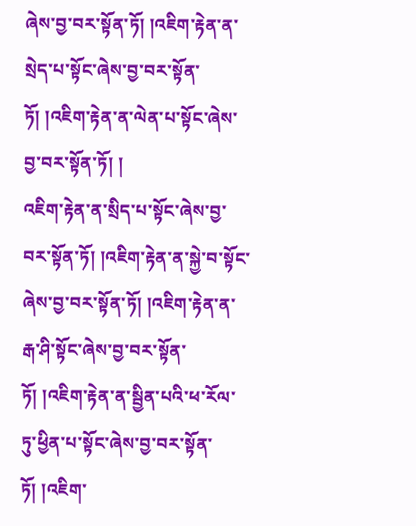ཞེས་བྱ་བར་སྟོན་ཏོ། །འཇིག་རྟེན་ན་སྲེད་པ་སྟོང་ཞེས་བྱ་བར་སྟོན་ཏོ། །འཇིག་རྟེན་ན་ལེན་པ་སྟོང་ཞེས་བྱ་བར་སྟོན་ཏོ། །
འཇིག་རྟེན་ན་སྲིད་པ་སྟོང་ཞེས་བྱ་བར་སྟོན་ཏོ། །འཇིག་རྟེན་ན་སྐྱེ་བ་སྟོང་ཞེས་བྱ་བར་སྟོན་ཏོ། །འཇིག་རྟེན་ན་རྒ་ཤི་སྟོང་ཞེས་བྱ་བར་སྟོན་ཏོ། །འཇིག་རྟེན་ན་སྦྱིན་པའི་ཕ་རོལ་ཏུ་ཕྱིན་པ་སྟོང་ཞེས་བྱ་བར་སྟོན་ཏོ། །འཇིག་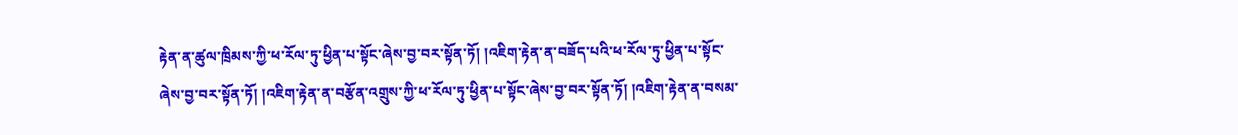རྟེན་ན་ཚུལ་ཁྲིམས་ཀྱི་ཕ་རོལ་ཏུ་ཕྱིན་པ་སྟོང་ཞེས་བྱ་བར་སྟོན་ཏོ། །འཇིག་རྟེན་ན་བཟོད་པའི་ཕ་རོལ་ཏུ་ཕྱིན་པ་སྟོང་ཞེས་བྱ་བར་སྟོན་ཏོ། །འཇིག་རྟེན་ན་བརྩོན་འགྲུས་ཀྱི་ཕ་རོལ་ཏུ་ཕྱིན་པ་སྟོང་ཞེས་བྱ་བར་སྟོན་ཏོ། །འཇིག་རྟེན་ན་བསམ་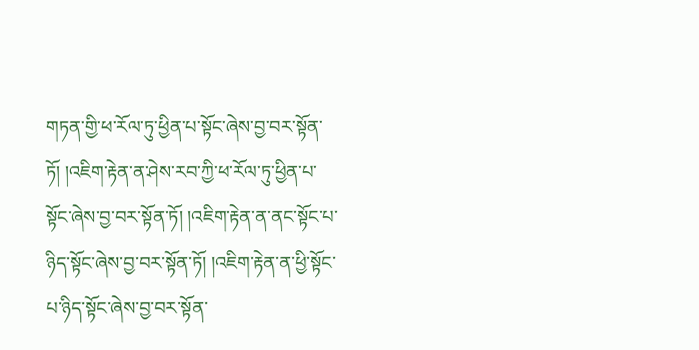གཏན་གྱི་ཕ་རོལ་ཏུ་ཕྱིན་པ་སྟོང་ཞེས་བྱ་བར་སྟོན་ཏོ། །འཇིག་རྟེན་ན་ཤེས་རབ་ཀྱི་ཕ་རོལ་ཏུ་ཕྱིན་པ་སྟོང་ཞེས་བྱ་བར་སྟོན་ཏོ། །འཇིག་རྟེན་ན་ནང་སྟོང་པ་ཉིད་སྟོང་ཞེས་བྱ་བར་སྟོན་ཏོ། །འཇིག་རྟེན་ན་ཕྱི་སྟོང་པ་ཉིད་སྟོང་ཞེས་བྱ་བར་སྟོན་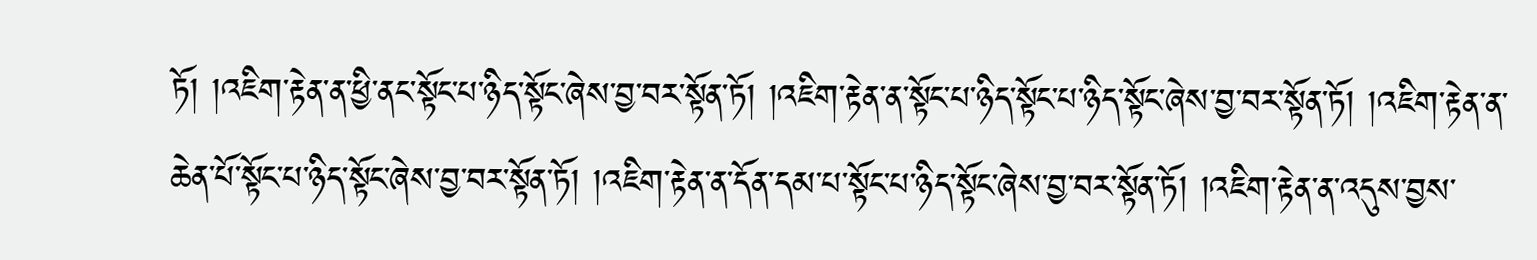ཏོ། །འཇིག་རྟེན་ན་ཕྱི་ནང་སྟོང་པ་ཉིད་སྟོང་ཞེས་བྱ་བར་སྟོན་ཏོ། །འཇིག་རྟེན་ན་སྟོང་པ་ཉིད་སྟོང་པ་ཉིད་སྟོང་ཞེས་བྱ་བར་སྟོན་ཏོ། །འཇིག་རྟེན་ན་ཆེན་པོ་སྟོང་པ་ཉིད་སྟོང་ཞེས་བྱ་བར་སྟོན་ཏོ། །འཇིག་རྟེན་ན་དོན་དམ་པ་སྟོང་པ་ཉིད་སྟོང་ཞེས་བྱ་བར་སྟོན་ཏོ། །འཇིག་རྟེན་ན་འདུས་བྱས་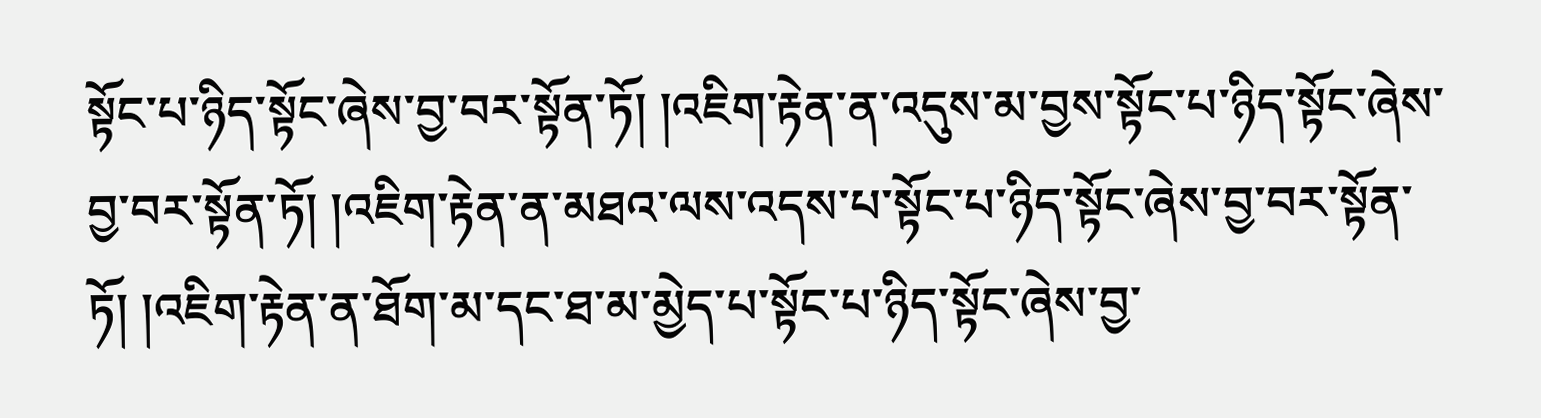སྟོང་པ་ཉིད་སྟོང་ཞེས་བྱ་བར་སྟོན་ཏོ། །འཇིག་རྟེན་ན་འདུས་མ་བྱས་སྟོང་པ་ཉིད་སྟོང་ཞེས་བྱ་བར་སྟོན་ཏོ། །འཇིག་རྟེན་ན་མཐའ་ལས་འདས་པ་སྟོང་པ་ཉིད་སྟོང་ཞེས་བྱ་བར་སྟོན་ཏོ། །འཇིག་རྟེན་ན་ཐོག་མ་དང་ཐ་མ་མྱེད་པ་སྟོང་པ་ཉིད་སྟོང་ཞེས་བྱ་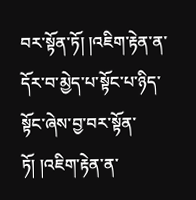བར་སྟོན་ཏོ། །འཇིག་རྟེན་ན་དོར་བ་མྱེད་པ་སྟོང་པ་ཉིད་སྟོང་ཞེས་བྱ་བར་སྟོན་ཏོ། །འཇིག་རྟེན་ན་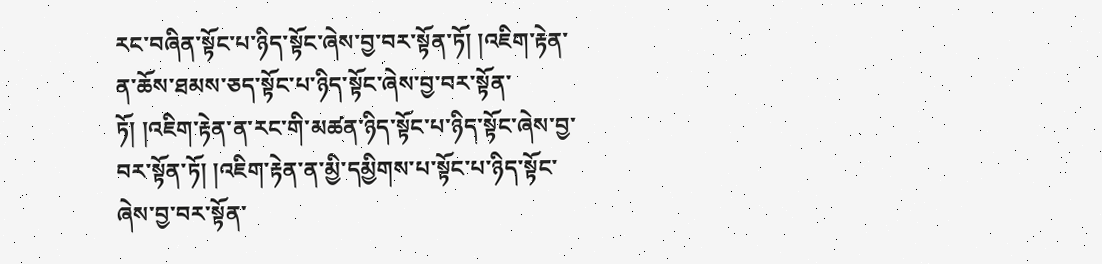རང་བཞིན་སྟོང་པ་ཉིད་སྟོང་ཞེས་བྱ་བར་སྟོན་ཏོ། །འཇིག་རྟེན་ན་ཆོས་ཐམས་ཅད་སྟོང་པ་ཉིད་སྟོང་ཞེས་བྱ་བར་སྟོན་ཏོ། །འཇིག་རྟེན་ན་རང་གི་མཚན་ཉིད་སྟོང་པ་ཉིད་སྟོང་ཞེས་བྱ་བར་སྟོན་ཏོ། །འཇིག་རྟེན་ན་མྱི་དམྱིགས་པ་སྟོང་པ་ཉིད་སྟོང་ཞེས་བྱ་བར་སྟོན་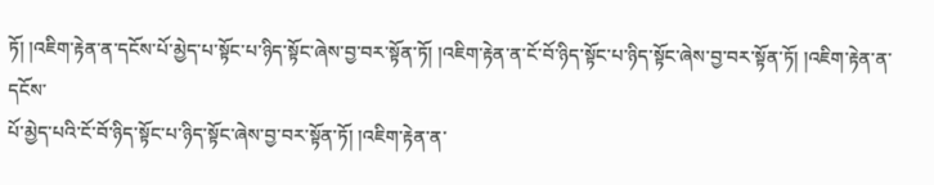ཏོ། །འཇིག་རྟེན་ན་དངོས་པོ་མྱེད་པ་སྟོང་པ་ཉིད་སྟོང་ཞེས་བྱ་བར་སྟོན་ཏོ། །འཇིག་རྟེན་ན་ངོ་བོ་ཉིད་སྟོང་པ་ཉིད་སྟོང་ཞེས་བྱ་བར་སྟོན་ཏོ། །འཇིག་རྟེན་ན་དངོས་
པོ་མྱེད་པའི་ངོ་བོ་ཉིད་སྟོང་པ་ཉིད་སྟོང་ཞེས་བྱ་བར་སྟོན་ཏོ། །འཇིག་རྟེན་ན་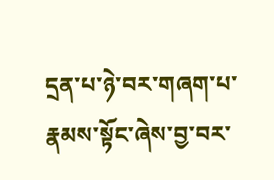དྲན་པ་ཉེ་བར་གཞག་པ་རྣམས་སྟོང་ཞེས་བྱ་བར་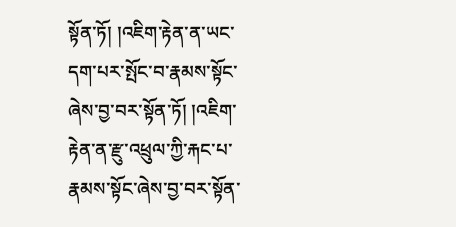སྟོན་ཏོ། །འཇིག་རྟེན་ན་ཡང་དག་པར་སྤོང་བ་རྣམས་སྟོང་ཞེས་བྱ་བར་སྟོན་ཏོ། །འཇིག་རྟེན་ན་རྫུ་འཕྲུལ་ཀྱི་རྐང་པ་རྣམས་སྟོང་ཞེས་བྱ་བར་སྟོན་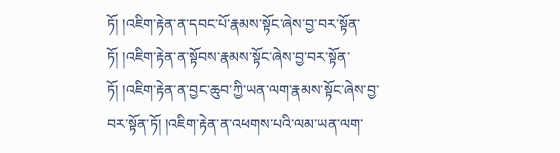ཏོ། །འཇིག་རྟེན་ན་དབང་པོ་རྣམས་སྟོང་ཞེས་བྱ་བར་སྟོན་ཏོ། །འཇིག་རྟེན་ན་སྟོབས་རྣམས་སྟོང་ཞེས་བྱ་བར་སྟོན་ཏོ། །འཇིག་རྟེན་ན་བྱང་ཆུབ་ཀྱི་ཡན་ལག་རྣམས་སྟོང་ཞེས་བྱ་བར་སྟོན་ཏོ། །འཇིག་རྟེན་ན་འཕགས་པའི་ལམ་ཡན་ལག་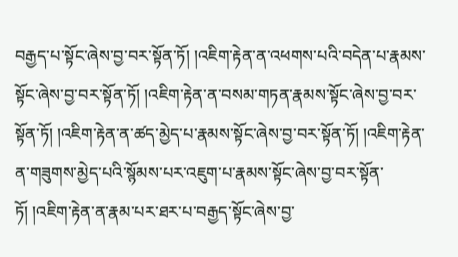བརྒྱད་པ་སྟོང་ཞེས་བྱ་བར་སྟོན་ཏོ། །འཇིག་རྟེན་ན་འཕགས་པའི་བདེན་པ་རྣམས་སྟོང་ཞེས་བྱ་བར་སྟོན་ཏོ། །འཇིག་རྟེན་ན་བསམ་གཏན་རྣམས་སྟོང་ཞེས་བྱ་བར་སྟོན་ཏོ། །འཇིག་རྟེན་ན་ཚད་མྱེད་པ་རྣམས་སྟོང་ཞེས་བྱ་བར་སྟོན་ཏོ། །འཇིག་རྟེན་ན་གཟུགས་མྱེད་པའི་སྙོམས་པར་འཇུག་པ་རྣམས་སྟོང་ཞེས་བྱ་བར་སྟོན་ཏོ། །འཇིག་རྟེན་ན་རྣམ་པར་ཐར་པ་བརྒྱད་སྟོང་ཞེས་བྱ་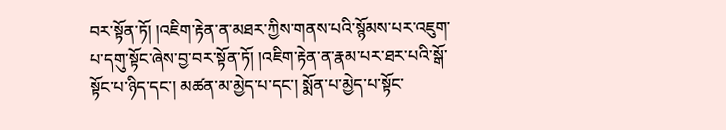བར་སྟོན་ཏོ། །འཇིག་རྟེན་ན་མཐར་ཀྱིས་གནས་པའི་སྙོམས་པར་འཇུག་པ་དགུ་སྟོང་ཞེས་བྱ་བར་སྟོན་ཏོ། །འཇིག་རྟེན་ན་རྣམ་པར་ཐར་པའི་སྒོ་སྟོང་པ་ཉིད་དང་། མཚན་མ་མྱེད་པ་དང་། སྨོན་པ་མྱེད་པ་སྟོང་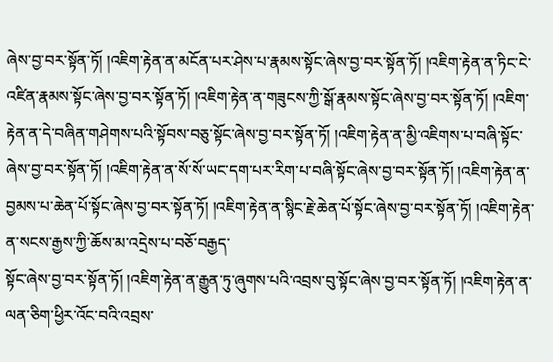ཞེས་བྱ་བར་སྟོན་ཏོ། །འཇིག་རྟེན་ན་མངོན་པར་ཤེས་པ་རྣམས་སྟོང་ཞེས་བྱ་བར་སྟོན་ཏོ། །འཇིག་རྟེན་ན་ཏིང་ངེ་འཛིན་རྣམས་སྟོང་ཞེས་བྱ་བར་སྟོན་ཏོ། །འཇིག་རྟེན་ན་གཟུངས་ཀྱི་སྒོ་རྣམས་སྟོང་ཞེས་བྱ་བར་སྟོན་ཏོ། །འཇིག་རྟེན་ན་དེ་བཞིན་གཤེགས་པའི་སྟོབས་བཅུ་སྟོང་ཞེས་བྱ་བར་སྟོན་ཏོ། །འཇིག་རྟེན་ན་མྱི་འཇིགས་པ་བཞི་སྟོང་ཞེས་བྱ་བར་སྟོན་ཏོ། །འཇིག་རྟེན་ན་སོ་སོ་ཡང་དག་པར་རིག་པ་བཞི་སྟོང་ཞེས་བྱ་བར་སྟོན་ཏོ། །འཇིག་རྟེན་ན་བྱམས་པ་ཆེན་པོ་སྟོང་ཞེས་བྱ་བར་སྟོན་ཏོ། །འཇིག་རྟེན་ན་སྙིང་རྗེ་ཆེན་པོ་སྟོང་ཞེས་བྱ་བར་སྟོན་ཏོ། །འཇིག་རྟེན་ན་སངས་རྒྱས་ཀྱི་ཆོས་མ་འདྲེས་པ་བཅོ་བརྒྱད་
སྟོང་ཞེས་བྱ་བར་སྟོན་ཏོ། །འཇིག་རྟེན་ན་རྒྱུན་ཏུ་ཞུགས་པའི་འབྲས་བུ་སྟོང་ཞེས་བྱ་བར་སྟོན་ཏོ། །འཇིག་རྟེན་ན་ལན་ཅིག་ཕྱིར་འོང་བའི་འབྲས་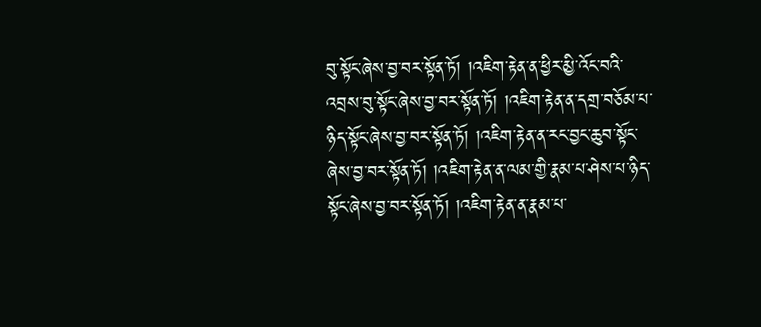བུ་སྟོང་ཞེས་བྱ་བར་སྟོན་ཏོ། །འཇིག་རྟེན་ན་ཕྱིར་མྱི་འོང་བའི་འབྲས་བུ་སྟོང་ཞེས་བྱ་བར་སྟོན་ཏོ། །འཇིག་རྟེན་ན་དགྲ་བཅོམ་པ་ཉིད་སྟོང་ཞེས་བྱ་བར་སྟོན་ཏོ། །འཇིག་རྟེན་ན་རང་བྱང་ཆུབ་སྟོང་ཞེས་བྱ་བར་སྟོན་ཏོ། །འཇིག་རྟེན་ན་ལམ་གྱི་རྣམ་པ་ཤེས་པ་ཉིད་སྟོང་ཞེས་བྱ་བར་སྟོན་ཏོ། །འཇིག་རྟེན་ན་རྣམ་པ་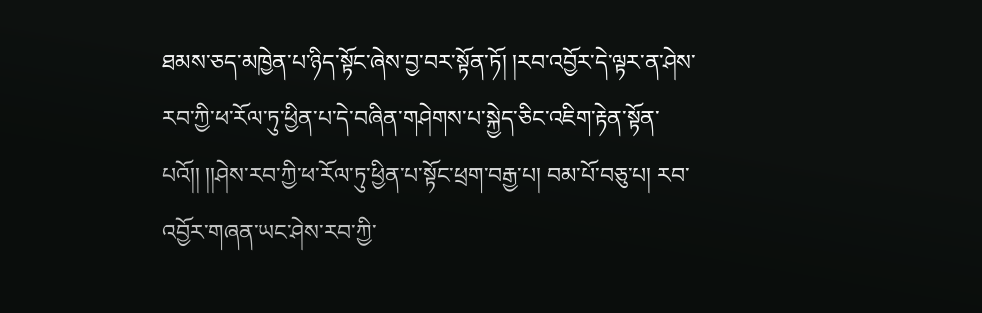ཐམས་ཅད་མཁྱེན་པ་ཉིད་སྟོང་ཞེས་བྱ་བར་སྟོན་ཏོ། །རབ་འབྱོར་དེ་ལྟར་ན་ཤེས་རབ་ཀྱི་ཕ་རོལ་ཏུ་ཕྱིན་པ་དེ་བཞིན་གཤེགས་པ་སྐྱེད་ཅིང་འཇིག་རྟེན་སྟོན་པའོ།། །།ཤེས་རབ་ཀྱི་ཕ་རོལ་ཏུ་ཕྱིན་པ་སྟོང་ཕྲག་བརྒྱ་པ། བམ་པོ་བཅུ་པ། རབ་འབྱོར་གཞན་ཡང་ཤེས་རབ་ཀྱི་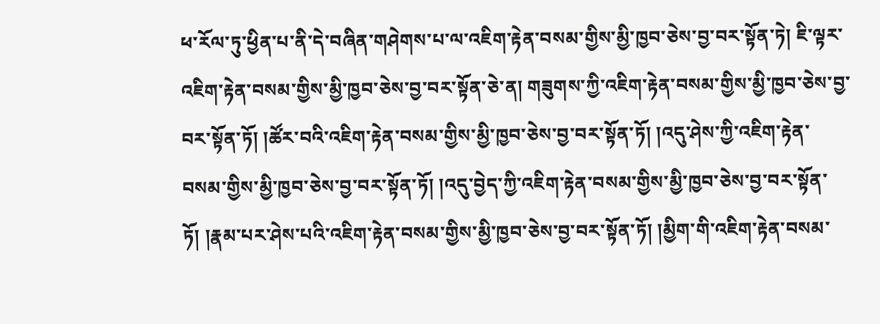ཕ་རོལ་ཏུ་ཕྱིན་པ་ནི་དེ་བཞིན་གཤེགས་པ་ལ་འཇིག་རྟེན་བསམ་གྱིས་མྱི་ཁྱབ་ཅེས་བྱ་བར་སྟོན་ཏེ། ཇི་ལྟར་འཇིག་རྟེན་བསམ་གྱིས་མྱི་ཁྱབ་ཅེས་བྱ་བར་སྟོན་ཅེ་ན། གཟུགས་ཀྱི་འཇིག་རྟེན་བསམ་གྱིས་མྱི་ཁྱབ་ཅེས་བྱ་བར་སྟོན་ཏོ། །ཚོར་བའི་འཇིག་རྟེན་བསམ་གྱིས་མྱི་ཁྱབ་ཅེས་བྱ་བར་སྟོན་ཏོ། །འདུ་ཤེས་ཀྱི་འཇིག་རྟེན་བསམ་གྱིས་མྱི་ཁྱབ་ཅེས་བྱ་བར་སྟོན་ཏོ། །འདུ་བྱེད་ཀྱི་འཇིག་རྟེན་བསམ་གྱིས་མྱི་ཁྱབ་ཅེས་བྱ་བར་སྟོན་ཏོ། །རྣམ་པར་ཤེས་པའི་འཇིག་རྟེན་བསམ་གྱིས་མྱི་ཁྱབ་ཅེས་བྱ་བར་སྟོན་ཏོ། །མྱིག་གི་འཇིག་རྟེན་བསམ་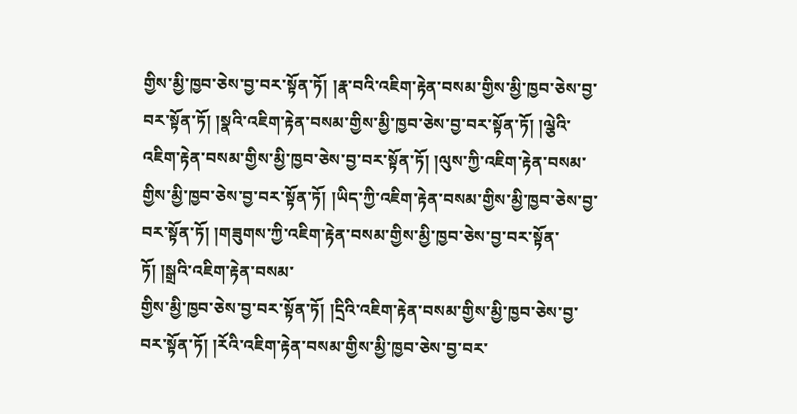གྱིས་མྱི་ཁྱབ་ཅེས་བྱ་བར་སྟོན་ཏོ། །རྣ་བའི་འཇིག་རྟེན་བསམ་གྱིས་མྱི་ཁྱབ་ཅེས་བྱ་བར་སྟོན་ཏོ། །སྣའི་འཇིག་རྟེན་བསམ་གྱིས་མྱི་ཁྱབ་ཅེས་བྱ་བར་སྟོན་ཏོ། །ལྕེའི་འཇིག་རྟེན་བསམ་གྱིས་མྱི་ཁྱབ་ཅེས་བྱ་བར་སྟོན་ཏོ། །ལུས་ཀྱི་འཇིག་རྟེན་བསམ་གྱིས་མྱི་ཁྱབ་ཅེས་བྱ་བར་སྟོན་ཏོ། །ཡིད་ཀྱི་འཇིག་རྟེན་བསམ་གྱིས་མྱི་ཁྱབ་ཅེས་བྱ་བར་སྟོན་ཏོ། །གཟུགས་ཀྱི་འཇིག་རྟེན་བསམ་གྱིས་མྱི་ཁྱབ་ཅེས་བྱ་བར་སྟོན་ཏོ། །སྒྲའི་འཇིག་རྟེན་བསམ་
གྱིས་མྱི་ཁྱབ་ཅེས་བྱ་བར་སྟོན་ཏོ། །དྲིའི་འཇིག་རྟེན་བསམ་གྱིས་མྱི་ཁྱབ་ཅེས་བྱ་བར་སྟོན་ཏོ། །རོའི་འཇིག་རྟེན་བསམ་གྱིས་མྱི་ཁྱབ་ཅེས་བྱ་བར་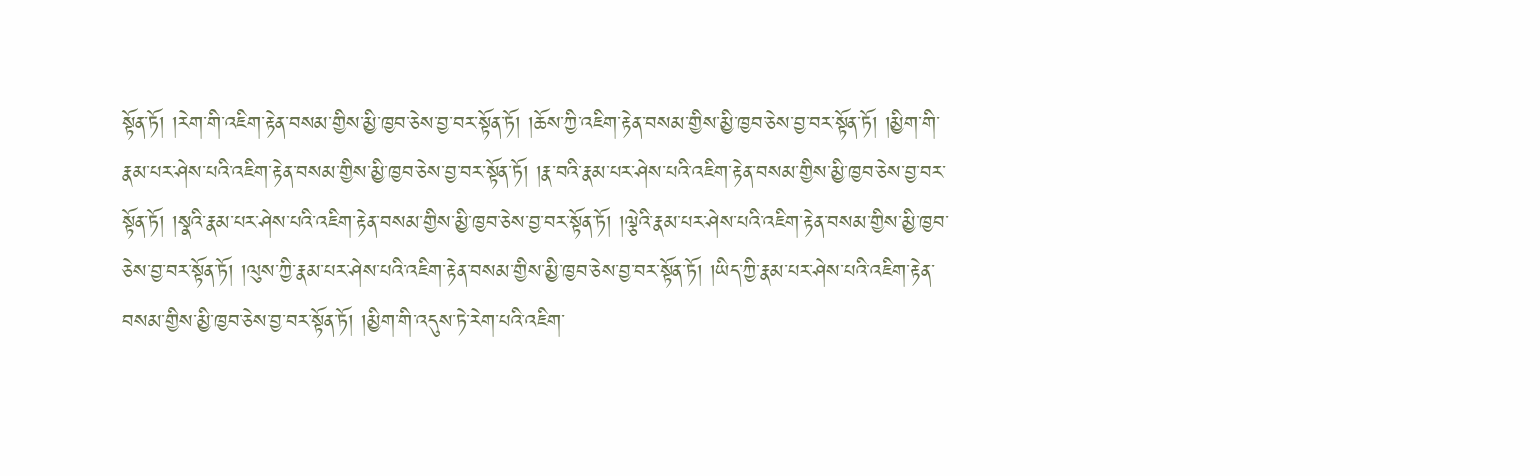སྟོན་ཏོ། །རེག་གི་འཇིག་རྟེན་བསམ་གྱིས་མྱི་ཁྱབ་ཅེས་བྱ་བར་སྟོན་ཏོ། །ཆོས་ཀྱི་འཇིག་རྟེན་བསམ་གྱིས་མྱི་ཁྱབ་ཅེས་བྱ་བར་སྟོན་ཏོ། །མྱིག་གི་རྣམ་པར་ཤེས་པའི་འཇིག་རྟེན་བསམ་གྱིས་མྱི་ཁྱབ་ཅེས་བྱ་བར་སྟོན་ཏོ། །རྣ་བའི་རྣམ་པར་ཤེས་པའི་འཇིག་རྟེན་བསམ་གྱིས་མྱི་ཁྱབ་ཅེས་བྱ་བར་སྟོན་ཏོ། །སྣའི་རྣམ་པར་ཤེས་པའི་འཇིག་རྟེན་བསམ་གྱིས་མྱི་ཁྱབ་ཅེས་བྱ་བར་སྟོན་ཏོ། །ལྕེའི་རྣམ་པར་ཤེས་པའི་འཇིག་རྟེན་བསམ་གྱིས་མྱི་ཁྱབ་ཅེས་བྱ་བར་སྟོན་ཏོ། །ལུས་ཀྱི་རྣམ་པར་ཤེས་པའི་འཇིག་རྟེན་བསམ་གྱིས་མྱི་ཁྱབ་ཅེས་བྱ་བར་སྟོན་ཏོ། །ཡིད་ཀྱི་རྣམ་པར་ཤེས་པའི་འཇིག་རྟེན་བསམ་གྱིས་མྱི་ཁྱབ་ཅེས་བྱ་བར་སྟོན་ཏོ། །མྱིག་གི་འདུས་ཏེ་རེག་པའི་འཇིག་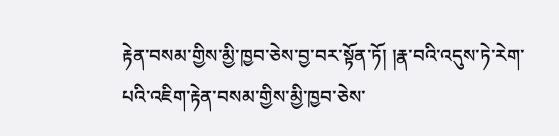རྟེན་བསམ་གྱིས་མྱི་ཁྱབ་ཅེས་བྱ་བར་སྟོན་ཏོ། །རྣ་བའི་འདུས་ཏེ་རེག་པའི་འཇིག་རྟེན་བསམ་གྱིས་མྱི་ཁྱབ་ཅེས་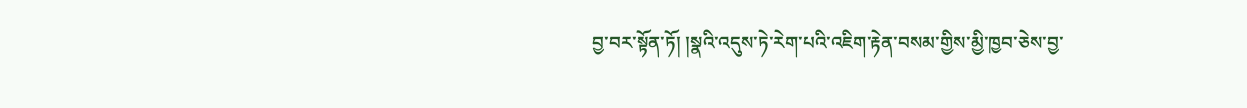བྱ་བར་སྟོན་ཏོ། །སྣའི་འདུས་ཏེ་རེག་པའི་འཇིག་རྟེན་བསམ་གྱིས་མྱི་ཁྱབ་ཅེས་བྱ་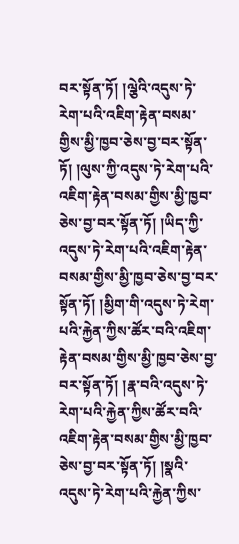བར་སྟོན་ཏོ། །ལྕེའི་འདུས་ཏེ་རེག་པའི་འཇིག་རྟེན་བསམ་གྱིས་མྱི་ཁྱབ་ཅེས་བྱ་བར་སྟོན་ཏོ། །ལུས་ཀྱི་འདུས་ཏེ་རེག་པའི་འཇིག་རྟེན་བསམ་གྱིས་མྱི་ཁྱབ་ཅེས་བྱ་བར་སྟོན་ཏོ། །ཡིད་ཀྱི་འདུས་ཏེ་རེག་པའི་འཇིག་རྟེན་བསམ་གྱིས་མྱི་ཁྱབ་ཅེས་བྱ་བར་སྟོན་ཏོ། །མྱིག་གི་འདུས་ཏེ་རེག་པའི་རྐྱེན་ཀྱིས་ཚོར་བའི་འཇིག་རྟེན་བསམ་གྱིས་མྱི་ཁྱབ་ཅེས་བྱ་བར་སྟོན་ཏོ། །རྣ་བའི་འདུས་ཏེ་རེག་པའི་རྐྱེན་ཀྱིས་ཚོར་བའི་འཇིག་རྟེན་བསམ་གྱིས་མྱི་ཁྱབ་ཅེས་བྱ་བར་སྟོན་ཏོ། །སྣའི་འདུས་ཏེ་རེག་པའི་རྐྱེན་ཀྱིས་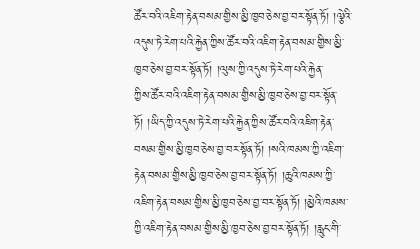ཚོར་བའི་འཇིག་རྟེན་བསམ་གྱིས་མྱི་ཁྱབ་ཅེས་བྱ་བར་སྟོན་ཏོ། །ལྕེའི་འདུས་ཏེ་རེག་པའི་རྐྱེན་ཀྱིས་ཚོར་བའི་འཇིག་རྟེན་བསམ་གྱིས་མྱི་ཁྱབ་ཅེས་བྱ་བར་སྟོན་ཏོ། །ལུས་ཀྱི་འདུས་ཏེ་རེག་པའི་རྐྱེན་
ཀྱིས་ཚོར་བའི་འཇིག་རྟེན་བསམ་གྱིས་མྱི་ཁྱབ་ཅེས་བྱ་བར་སྟོན་ཏོ། །ཡིད་ཀྱི་འདུས་ཏེ་རེག་པའི་རྐྱེན་ཀྱིས་ཚོར་བའི་འཇིག་རྟེན་བསམ་གྱིས་མྱི་ཁྱབ་ཅེས་བྱ་བར་སྟོན་ཏོ། །སའི་ཁམས་ཀྱི་འཇིག་རྟེན་བསམ་གྱིས་མྱི་ཁྱབ་ཅེས་བྱ་བར་སྟོན་ཏོ། །ཆུའི་ཁམས་ཀྱི་འཇིག་རྟེན་བསམ་གྱིས་མྱི་ཁྱབ་ཅེས་བྱ་བར་སྟོན་ཏོ། །མྱེའི་ཁམས་ཀྱི་འཇིག་རྟེན་བསམ་གྱིས་མྱི་ཁྱབ་ཅེས་བྱ་བར་སྟོན་ཏོ། །རླུང་གི་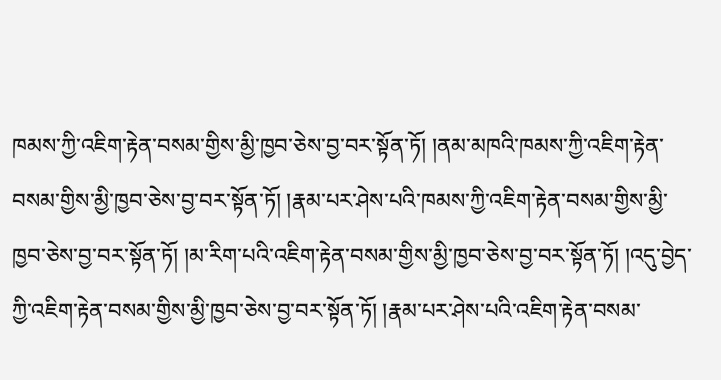ཁམས་ཀྱི་འཇིག་རྟེན་བསམ་གྱིས་མྱི་ཁྱབ་ཅེས་བྱ་བར་སྟོན་ཏོ། །ནམ་མཁའི་ཁམས་ཀྱི་འཇིག་རྟེན་བསམ་གྱིས་མྱི་ཁྱབ་ཅེས་བྱ་བར་སྟོན་ཏོ། །རྣམ་པར་ཤེས་པའི་ཁམས་ཀྱི་འཇིག་རྟེན་བསམ་གྱིས་མྱི་ཁྱབ་ཅེས་བྱ་བར་སྟོན་ཏོ། །མ་རིག་པའི་འཇིག་རྟེན་བསམ་གྱིས་མྱི་ཁྱབ་ཅེས་བྱ་བར་སྟོན་ཏོ། །འདུ་བྱེད་ཀྱི་འཇིག་རྟེན་བསམ་གྱིས་མྱི་ཁྱབ་ཅེས་བྱ་བར་སྟོན་ཏོ། །རྣམ་པར་ཤེས་པའི་འཇིག་རྟེན་བསམ་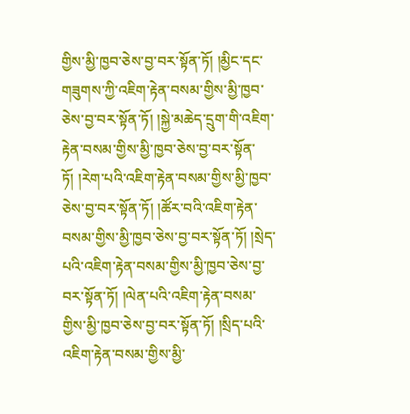གྱིས་མྱི་ཁྱབ་ཅེས་བྱ་བར་སྟོན་ཏོ། །མྱིང་དང་གཟུགས་ཀྱི་འཇིག་རྟེན་བསམ་གྱིས་མྱི་ཁྱབ་ཅེས་བྱ་བར་སྟོན་ཏོ། །སྐྱེ་མཆེད་དྲུག་གི་འཇིག་རྟེན་བསམ་གྱིས་མྱི་ཁྱབ་ཅེས་བྱ་བར་སྟོན་ཏོ། །རེག་པའི་འཇིག་རྟེན་བསམ་གྱིས་མྱི་ཁྱབ་ཅེས་བྱ་བར་སྟོན་ཏོ། །ཚོར་བའི་འཇིག་རྟེན་བསམ་གྱིས་མྱི་ཁྱབ་ཅེས་བྱ་བར་སྟོན་ཏོ། །སྲེད་པའི་འཇིག་རྟེན་བསམ་གྱིས་མྱི་ཁྱབ་ཅེས་བྱ་བར་སྟོན་ཏོ། །ལེན་པའི་འཇིག་རྟེན་བསམ་གྱིས་མྱི་ཁྱབ་ཅེས་བྱ་བར་སྟོན་ཏོ། །སྲིད་པའི་འཇིག་རྟེན་བསམ་གྱིས་མྱི་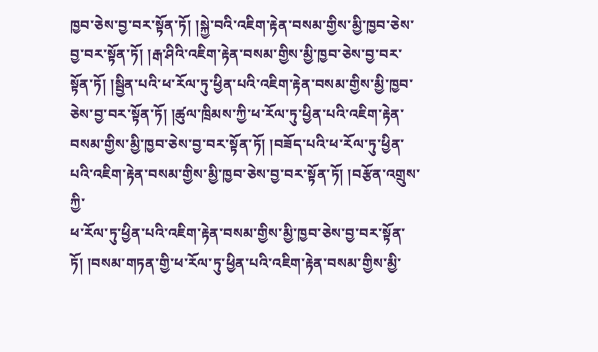ཁྱབ་ཅེས་བྱ་བར་སྟོན་ཏོ། །སྐྱེ་བའི་འཇིག་རྟེན་བསམ་གྱིས་མྱི་ཁྱབ་ཅེས་བྱ་བར་སྟོན་ཏོ། །རྒ་ཤིའི་འཇིག་རྟེན་བསམ་གྱིས་མྱི་ཁྱབ་ཅེས་བྱ་བར་སྟོན་ཏོ། །སྦྱིན་པའི་ཕ་རོལ་ཏུ་ཕྱིན་པའི་འཇིག་རྟེན་བསམ་གྱིས་མྱི་ཁྱབ་ཅེས་བྱ་བར་སྟོན་ཏོ། །ཚུལ་ཁྲིམས་ཀྱི་ཕ་རོལ་ཏུ་ཕྱིན་པའི་འཇིག་རྟེན་བསམ་གྱིས་མྱི་ཁྱབ་ཅེས་བྱ་བར་སྟོན་ཏོ། །བཟོད་པའི་ཕ་རོལ་ཏུ་ཕྱིན་པའི་འཇིག་རྟེན་བསམ་གྱིས་མྱི་ཁྱབ་ཅེས་བྱ་བར་སྟོན་ཏོ། །བརྩོན་འགྲུས་ཀྱི་
ཕ་རོལ་ཏུ་ཕྱིན་པའི་འཇིག་རྟེན་བསམ་གྱིས་མྱི་ཁྱབ་ཅེས་བྱ་བར་སྟོན་ཏོ། །བསམ་གཏན་གྱི་ཕ་རོལ་ཏུ་ཕྱིན་པའི་འཇིག་རྟེན་བསམ་གྱིས་མྱི་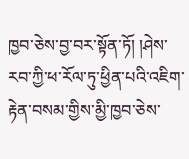ཁྱབ་ཅེས་བྱ་བར་སྟོན་ཏོ། །ཤེས་རབ་ཀྱི་ཕ་རོལ་ཏུ་ཕྱིན་པའི་འཇིག་རྟེན་བསམ་གྱིས་མྱི་ཁྱབ་ཅེས་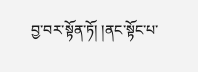བྱ་བར་སྟོན་ཏོ། །ནང་སྟོང་པ་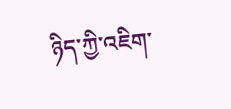ཉིད་ཀྱི་འཇིག་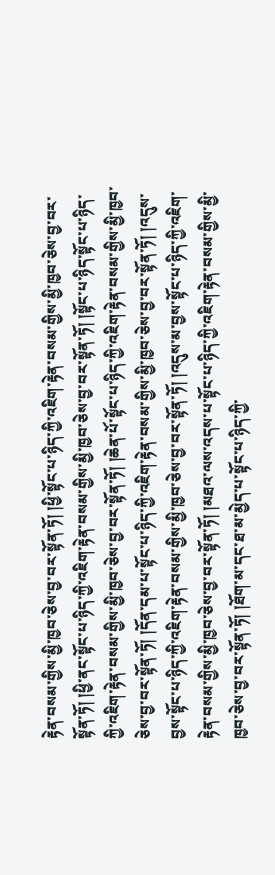རྟེན་བསམ་གྱིས་མྱི་ཁྱབ་ཅེས་བྱ་བར་སྟོན་ཏོ། །ཕྱི་སྟོང་པ་ཉིད་ཀྱི་འཇིག་རྟེན་བསམ་གྱིས་མྱི་ཁྱབ་ཅེས་བྱ་བར་སྟོན་ཏོ། །ཕྱི་ནང་སྟོང་པ་ཉིད་ཀྱི་འཇིག་རྟེན་བསམ་གྱིས་མྱི་ཁྱབ་ཅེས་བྱ་བར་སྟོན་ཏོ། །སྟོང་པ་ཉིད་སྟོང་པ་ཉིད་ཀྱི་འཇིག་རྟེན་བསམ་གྱིས་མྱི་ཁྱབ་ཅེས་བྱ་བར་སྟོན་ཏོ། །ཆེན་པོ་སྟོང་པ་ཉིད་ཀྱི་འཇིག་རྟེན་བསམ་གྱིས་མྱི་ཁྱབ་ཅེས་བྱ་བར་སྟོན་ཏོ། །དོན་དམ་པ་སྟོང་པ་ཉིད་ཀྱི་འཇིག་རྟེན་བསམ་གྱིས་མྱི་ཁྱབ་ཅེས་བྱ་བར་སྟོན་ཏོ། །འདུས་བྱས་སྟོང་པ་ཉིད་ཀྱི་འཇིག་རྟེན་བསམ་གྱིས་མྱི་ཁྱབ་ཅེས་བྱ་བར་སྟོན་ཏོ། །འདུས་མ་བྱས་སྟོང་པ་ཉིད་ཀྱི་འཇིག་རྟེན་བསམ་གྱིས་མྱི་ཁྱབ་ཅེས་བྱ་བར་སྟོན་ཏོ། །མཐའ་ལས་འདས་པ་སྟོང་པ་ཉིད་ཀྱི་འཇིག་རྟེན་བསམ་གྱིས་མྱི་ཁྱབ་ཅེས་བྱ་བར་སྟོན་ཏོ། །ཐོག་མ་དང་ཐ་མ་མྱེད་པ་སྟོང་པ་ཉིད་ཀྱི་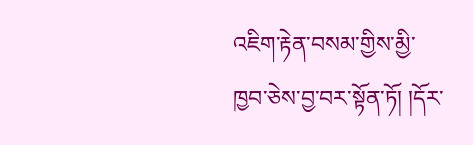འཇིག་རྟེན་བསམ་གྱིས་མྱི་ཁྱབ་ཅེས་བྱ་བར་སྟོན་ཏོ། །དོར་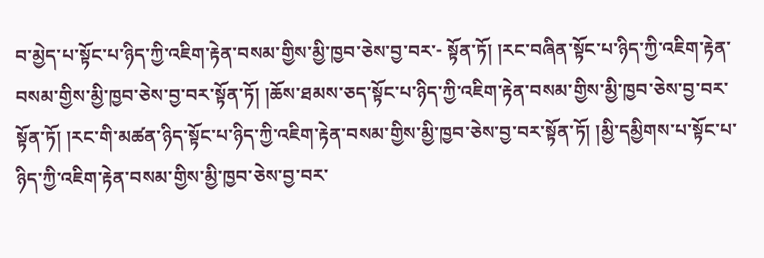བ་མྱེད་པ་སྟོང་པ་ཉིད་ཀྱི་འཇིག་རྟེན་བསམ་གྱིས་མྱི་ཁྱབ་ཅེས་བྱ་བར་- སྟོན་ཏོ། །རང་བཞིན་སྟོང་པ་ཉིད་ཀྱི་འཇིག་རྟེན་བསམ་གྱིས་མྱི་ཁྱབ་ཅེས་བྱ་བར་སྟོན་ཏོ། །ཆོས་ཐམས་ཅད་སྟོང་པ་ཉིད་ཀྱི་འཇིག་རྟེན་བསམ་གྱིས་མྱི་ཁྱབ་ཅེས་བྱ་བར་སྟོན་ཏོ། །རང་གི་མཚན་ཉིད་སྟོང་པ་ཉིད་ཀྱི་འཇིག་རྟེན་བསམ་གྱིས་མྱི་ཁྱབ་ཅེས་བྱ་བར་སྟོན་ཏོ། །མྱི་དམྱིགས་པ་སྟོང་པ་ཉིད་ཀྱི་འཇིག་རྟེན་བསམ་གྱིས་མྱི་ཁྱབ་ཅེས་བྱ་བར་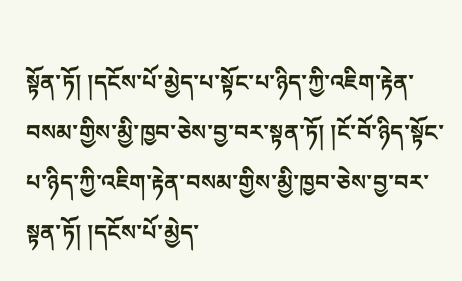སྟོན་ཏོ། །དངོས་པོ་མྱེད་པ་སྟོང་པ་ཉིད་ཀྱི་འཇིག་རྟེན་བསམ་གྱིས་མྱི་ཁྱབ་ཅེས་བྱ་བར་སྟན་ཏོ། །ངོ་བོ་ཉིད་སྟོང་པ་ཉིད་ཀྱི་འཇིག་རྟེན་བསམ་གྱིས་མྱི་ཁྱབ་ཅེས་བྱ་བར་སྟན་ཏོ། །དངོས་པོ་མྱེད་